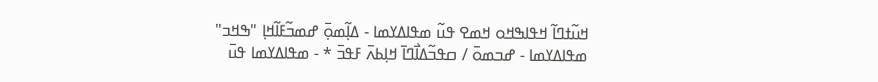ߞߎ߬ߙߣߊ߬ ߞߟߊߒߞߋ ߞߘߐ ߟߎ߬ ߘߟߊߡߌߘߊ - ߡߊ߲߬ߘߋ߲߫ ߝߘߏ߬ߓߊ߬ߞߊ߲ "ߒߞߏ" ߘߟߊߡߌߘߊ - ߝߏߘߋ߫ / ߛߟߏ߬ߡߊ߯ߣߊ߫ ߞߊ߲ߕߍ߫ ߓߟߏ߫ * - ߘߟߊߡߌߘߊ ߟߎ߫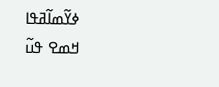ߦߌ߬ߘߊ߬ߥߟߊ
ߞߘߐ ߟߎ߬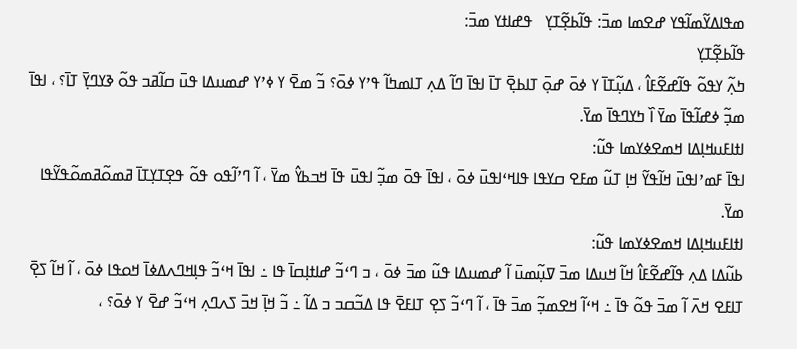ߘߟߊߡߌ߬ߘߊ߬ߟߌ ߝߐߘߊ ߘߏ߫: ߟߊ߬ߕߐ߲߬ߠߌ߲   ߟߝߊߙߌ ߘߏ߫:
ߟߊ߬ߕߐ߲߬ߠߌ߲
ߤߍ߲߬ ߌߟߋ߬ ߟߊ߬ߝߐ߬ߓߊ߮ ، ߡߎ߲߬ߠߊ߫ ߌ ߦߋ߫ ߝߋ߲߫ ߠߊߕߐ߲߫ ߠߊ߫ ߊߟߊ߫ ߣߊ߬ ߡߍ߲ ߠߊߘߤߊ߬ ߟߴߌ ߦߋ߫؟ ߏ߬ ߘߐ߫ ߌ ߦߴߌ ߝߘߎߡߊ ߟߎ߫ ߛߊ߬ߥߏ ߟߋ߬ ߢߌߣߌ߲߫ ߠߊ߫؟ ، ߊߟߊ߫ ߘߏ߲߬ ߦߝߊ߬ߟߊ߫ ߘߌ߫ ߊ߰ ߤߌߣߟߊ߫ ߘߌ߫.
ߊߙߊߓߎߞߊ߲ߡߊ ߞߘߐߦߌߘߊ ߟߎ߬:
ߊߟߊ߫ ߓߘߴߊߟߎ߫ ߞߊ߬ߟߌ߬ ߞߊ߲ ߠߎ߬ ߘߓߐ ߛߌߟߊ ߟߊߞߵߊߟߎ߫ ߦߋ߫ ، ߊߟߊ߫ ߟߋ߫ ߘߏ߲߬ ߊߟߎ߫ ߟߊ߫ ߞߏߕߌ߮ ߘߌ߫ ، ߊ߬ ߣߴߊ߬ߟߋ ߟߋ߬ ߟߐ߲ߠߌ߲ߠߊ߫ ߥߘߋ߬ߥߘߋ߬ߟߌ߬ߟߊ ߘߌ߫.
ߊߙߊߓߎߞߊ߲ߡߊ ߞߘߐߦߌߘߊ ߟߎ߬:
ߕߎ߬ߡߊ ߡߍ߲ ߟߊ߬ߝߐ߬ߓߊ߮ ߞߊ߬ ߞߎߡߊ ߘߏ߫ ߜߎ߲߬ߘߎ߫ ߊ߬ ߝߘߎߡߊ ߟߎ߬ ߘߏ߫ ߦߋ߫ ، ߏ ߣߵߏ߬ ߝߊߙߊ߲ߛߊ߫ ߟߊ ߸ ߊߟߊ߫ ߞߵߏ߬ ߟߊ߲ߞߣߍߡߦߊ߫ ߞߋߟߊ ߦߋ߫ ، ߊ߬ ߞߊ߬ ߖߐ߲߫ ߠߊߓߐ ߞߍ߫ ߊ߬ ߘߏ߫ ߟߋ߬ ߟߊ߫ ߸ ߞߵߊ߬ ߞߐߘߏ߲߬ ߘߏ߫ ߟߊ߫ ، ߊ߬ ߣߵߏ߬ ߖߐ߲ ߠߊߓߐ߫ ߟߊ ߡߏ߬ߛߏ ߏ ߡߊ߬ ߸ ߏ߬ ߞߊ߲߫ ߞߏ߫ ߖߍߣߍ߲ ߞߵߏ߬ ߝߐ߫ ߌ ߦߋ߫؟ ،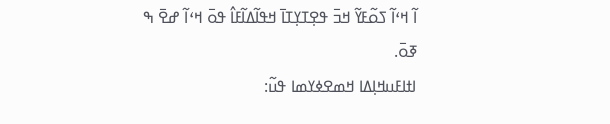ߊ߬ ߞߵߊ߬ ߖߋ߬ߓߌ߬ ߞߏ߫ ߟߐ߲ߠߌ߲ߠߊ߫ ߞߟߊ߬ߡߊ߬ߓߊ߮ ߟߋ߫ ߞߵߊ߬ ߝߐ߫ ߒ ߧߋ߫.
ߊߙߊߓߎߞߊ߲ߡߊ ߞߘߐߦߌߘߊ ߟߎ߬: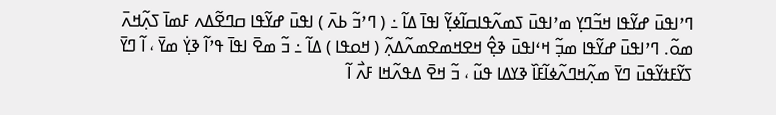ߣߴߊߟߎ߫ ߝߌ߬ߟߊ ߞߏ߬ߣߌ߲ ߘߴߊߟߎ߫ ߖߘߍ߬ߟߊߛߊ߬ߦߌ߲߬ ߊߟߊ߫ ߡߊ߬ ߸ ( ߣߴߏ߬ ߕߍ߫ ) ߊߟߎ߫ ߝߌ߬ߟߊ ߛߣߐ߬ߡߍ ߓߘߊ߫ ߖߍ߲߬ߞߍ߫ ߘߋ߬. ߣߴߊߟߎ߫ ߝߌ߬ߟߊ ߘߏ߲߬ ߞߵߊߟߎ߫ ߢߐ߲߮ ߞߐߞߘߐߘߍ߬ߡߍ߲߬ ( ߞߋߟߊ ) ߡߊ߬ ߸ ߏ߬ ߘߐ߫ ߊߟߊ߫ ߟߴߊ߬ ߢߌ߲߭ ߘߌ߫ ، ߊ߬ ߣߌ߫ ߖߌ߬ߓߙߌ߬ߟߎ߫ ߣߌ߫ ߘߍ߲߬ߞߣߍ߬ߦߊ߬ߓߊ߰ ߢߌߡߊ ߟߎ߬ ، ߏ߬ ߞߐ߫ ߡߟߍ߬ߞߊ ߓߍ߯ ߊ߬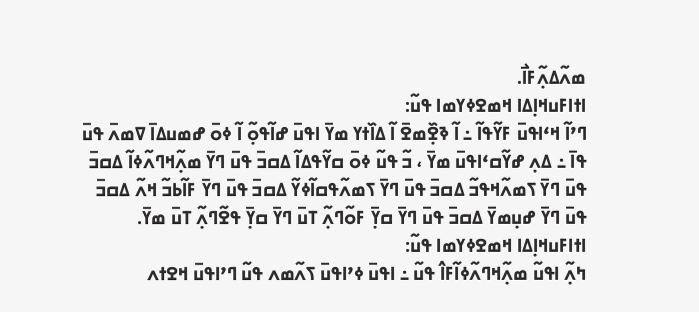ߘߍ߬ߡߍ߲߬ߓߊ߯.
ߊߙߊߓߎߞߊ߲ߡߊ ߞߘߐߦߌߘߊ ߟߎ߬:
ߣߴߊ߬ ߞߵߊߟߎ߫ ߓߌ߬ߟߊ߬ ߸ ߊ߬ ߢߐ߲߰ߘߐ߫ ߊ߬ ߡߊ߰ߙߌ ߘߌ߫ ߊߟߎ߫ ߝߊ߬ߟߋ߲߬ ߊ߬ ߦߋ߫ ߝߘߎߡߊ߫ ߜߘߍ߫ ߟߎ߫ ߟߊ߫ ߸ ߡߍ߲ ߝߌ߬ߛߵߊߟߎ߫ ߘߌ߫ ، ߏ߬ ߟߎ߬ ߦߋ߫ ߛߌ߬ߟߡߊ߬ ߡߛߏ߫ ߟߎ߫ ߣߌ߫ ߘߍ߲߬ߞߣߍ߬ߦߊ߬ ߡߛߏ߫ ߟߎ߫ ߣߌ߫ ߖߘߍ߬ߞߟߏ߬ ߡߛߏ߫ ߟߎ߫ ߣߌ߫ ߖߘߍ߬ߟߛߊ߬ߦߌ߬ ߡߛߏ߫ ߟߎ߫ ߣߌ߫ ߓߊ߬ߕߏ߬ ߞߍ߬ ߡߛߏ߫ ߟߎ߫ ߣߌ߫ ߝߎ߲ߘߌ߫ ߡߛߏ߫ ߟߎ߫ ߣߌ߫ ߛߌ߲߫ ߓߋ߬ߣߍ߲߬ ߠߎ߫ ߣߌ߫ ߛߌ߲߫ ߟߐ߬ߣߍ߲߬ ߠߎ߫ ߘߌ߫.
ߊߙߊߓߎߞߊ߲ߡߊ ߞߘߐߦߌߘߊ ߟߎ߬:
ߤߍ߲߬ ߊߟߎ߬ ߘߍ߲߬ߞߣߍ߬ߦߊ߬ߓߊ߮ ߟߎ߬ ߸ ߊߟߎ߫ ߦߴߊߟߎ߫ ߖߍ߬ߘߍ ߟߎ߬ ߣߴߊߟߎ߫ ߞߐߙߍ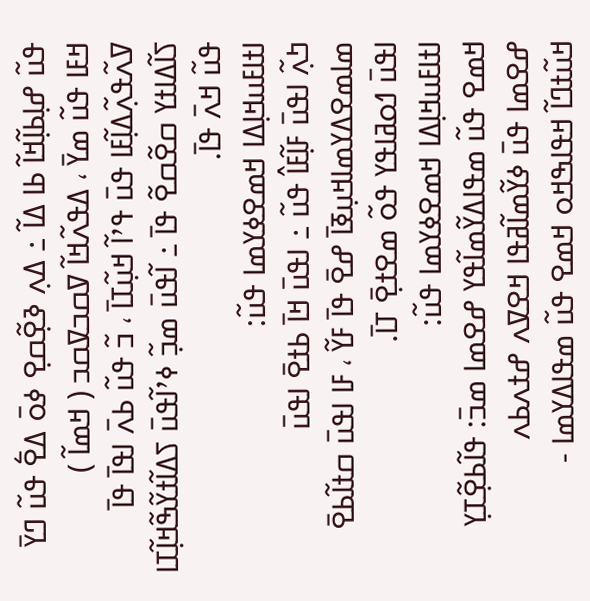ߟߎ߬ ߝߊ߲ߕߊ߲߬ߞߊ߬ ߕߊ ߡߊ߬ ߸ ߡߍ߲ ߢߐ߲߬ߛߐ߲ ߦߋ߫ ߡߐ߱ ߟߎ߬ ߣߌ߫ ߞߓߊ ߟߎ߬ ߘߌ߫ ، ߡߟߍ߬ߞߊ߬ ߜߛߏߜߛߏ ( ߞߘߊ߬ ) ߜߍ߬ߟߍ߲߬ߡߊ߲߬ߓߊ ߟߎ߫ ߟߴߊ߬ ߞߎ߲߬ߠߊ߫ ، ߏ߬ ߟߎ߬ ߕߍ߫ ߊߟߊ߫ ߟߊ߫ ߖߊ߬ߡߊߙߌ ߛߐ߬ߛߐ߬ ߟߊ߫ ߸ ߊ߬ߟߎ߫ ߘߏ߲߬ ߦߴߊ߬ߟߎ߫ ߖߡߊ߬ߙߌ߬ߒ߬ߞߊ߲߬ߠߊ ߟߎ߬ ߞߍ߫ ߟߊ߫.
ߊߙߊߓߎߞߊ߲ߡߊ ߞߘߐߦߌߘߊ ߟߎ߬:
ߤߍ߲߬ ߊߟߎ߫ ߓߊ߲߬ߓߊ߮ ߟߎ߬ ߸ ߊߟߎ߫ ߞߊ߫ ߕߙߐ߫ ߊߟߎ߫ ߘߊߘߐߡߌߘߊߞߎ߲ߧߊ߫ ߝߐ߫ ߟߊ߫ ߓߌ߬ ، ߓߊ ߊߟߎ߫ ߛߙߊ߬ߕߐ߫ ߊߟߎ߫ ߗߋߥߊߟߌ ߟߋ߬ ߘߐߙߐ߲߫ ߠߊ߫.
ߊߙߊߓߎߞߊ߲ߡߊ ߞߘߐߦߌߘߊ ߟߎ߬:
ߞߘߐ ߟߎ߬ ߘߟߊߡߌ߬ߘߊ߬ߟߌ ߝߐߘߊ ߘߏ߫: ߟߊ߬ߕߐ߲߬ߠߌ߲
ߝߐߘߊ ߟߎ߫ ߦߌ߬ߘߊ߬ߥߟߊ ߞߐߜߍ ߝߙߍߕߍ
ߞߎ߬ߙߣߊ߬ ߞߟߊߒߞߋ ߞߘߐ ߟߎ߬ ߘߟߊߡߌߘߊ -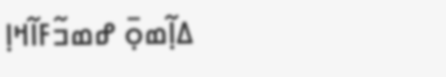ߡߊ߲߬ߘߋ߲߫ ߝߘߏ߬ߓߊ߬ߞߊ߲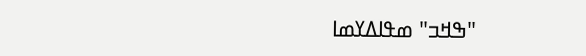"ߒߞߏ" ߘߟߊߡߌߘߊ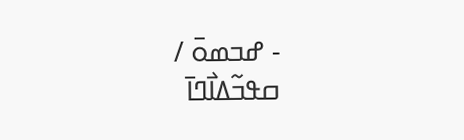- ߝߏߘߋ߫ / ߛߟߏ߬ߡߊ߯ߣߊ߫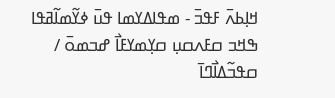ߞߊ߲ߕߍ߫ ߓߟߏ߫ - ߘߟߊߡߌߘߊ ߟߎ߫ ߦߌ߬ߘߊ߬ߥߟߊ
ߒߞߏ ߛߓߍߛߎ߲ ߛߌ߲ߘߌߓߊ߯ ߝߏߘߋ߫ / ߛߟߏ߬ߡߊ߯ߣߊ߫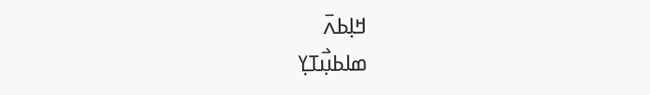ߞߊ߲ߕߍ߫
ߘߊߕߎ߲߯ߠߌ߲